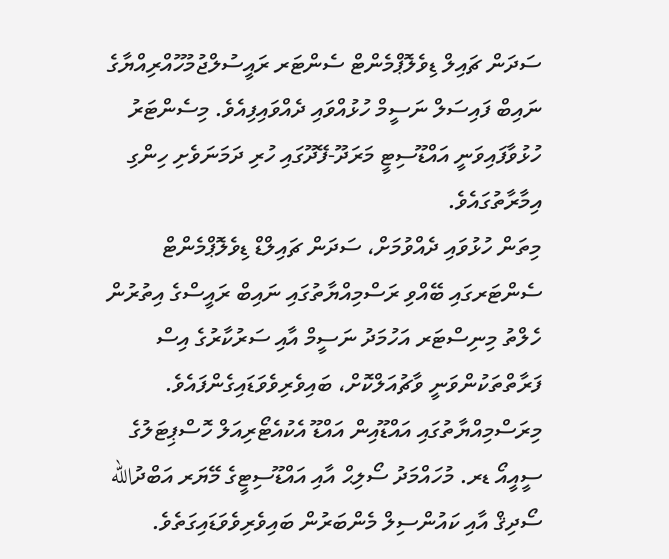ސަދަން ޗައިލް ޑިވެލޮޕްމެންޓް ސެންޓަރ ރައީސުލްޖުމުހޫއްރިއްޔާގެ ނައިބް ފައިސަލް ނަސީމް ހުޅުއްވައި ދެއްވައިފިއެވެ. މިސެންޓަރު ހުޅުވާފައިވަނީ އައްޑޫސިޓީ މަރަދޫ-ފޭދޫގައި ހުރި ދަމަނަވެށި ހިންގި އިމާރާތުގައެވެ.
މިތަން ހުޅުވައި ދެއްވުމަށް، ސަދަން ޗައިލްޑް ޑިވެލޮޕްމެންޓް ސެންޓަރގައި ބޭއްވި ރަސްމިއްޔާތުގައި ނައިބް ރައީސްގެ އިތުރުން ހެލްތު މިނިސްޓަރ އަހުމަދު ނަސީމް އާއި ސަރުކާރުގެ އިސް ފަރާތްތަކުންވަނީ ވާޗުއަލްކޮށް، ބައިވެރިވެވަޑައިގެންފައެވެ. މިރަސްމިއްޔާތުގައި އައްޑޫއިން އައްޑޫ އެކުއެޓޯރިއަލް ހޮސްޕިޓަލުގެ ސީއީއޯ ޑރ. މުހައްމަދު ސޯލިޙް އާއި އައްޑޫސިޓީގެ މޭޔަރ އަބްދުالله ސޯދިޤް އާއި ކައުންސިލް މެންބަރުން ބައިވެރިވެވަޑައިގަތެވެ.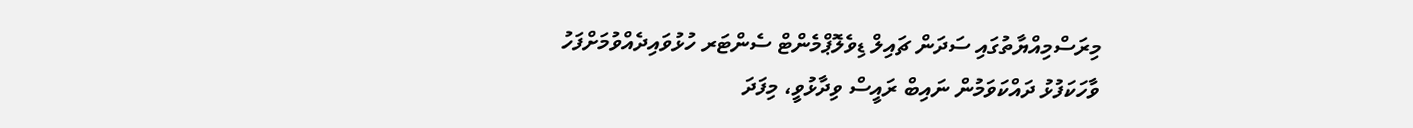މިރަސްމިއްޔާތުގައި ސަދަން ޗައިލް ޑިވެލޮޕްމެންޓް ސެންޓަރ ހުޅުވައިދެއްވުމަށްފަހު ވާހަކަފުޅު ދައްކަވަމުން ނައިބް ރައީސް ވިދާޅުވީ، މިފަދަ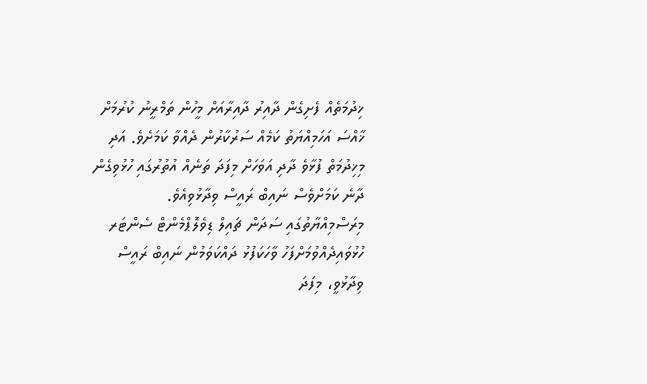ޚިދުމަތެއް ފެށިގެން ދާއިރު ދާއިރާއަށް މީހުން ތަމްރީނު ކުރުމަށް ޚާއްސަ އަހަމިއްޔަތު ކަމެއް ސަރުކާރުން ދެއްވާ ކަމަށެވެ. އަދި މިޚިދުމަތް ފުޅާވެ ދާދި އަވަހަށް މިފަދަ ތަނެއް އުތުރުގައި ހުޅުވިގެން ދާނެ ކަމަށްވެސް ނައިބް ރައީސް ވިދާޅުވިއެވެ.
މިރަސްމިއްޔާތުގައި ސަދަން ޗައިލް ޑިވެލޮޕްމެންޓް ސެންޓަރ ހުޅުވައިދެއްވުމަށްފަހު ވާހަކަފުޅު ދައްކަވަމުން ނައިބް ރައީސް ވިދާޅުވީ، މިފަދަ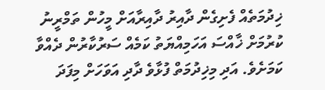ޚިދުމަތެއް ފެށިގެން ދާއިރު ދާއިރާއަށް މީހުން ތަމްރީނު ކުރުމަށް ޚާއްސަ އަހަމިއްޔަތު ކަމެއް ސަރުކާރުން ދެއްވާ ކަމަށެވެ. އަދި މިޚިދުމަތް ފުޅާވެ ދާދި އަވަހަށް މިފަދަ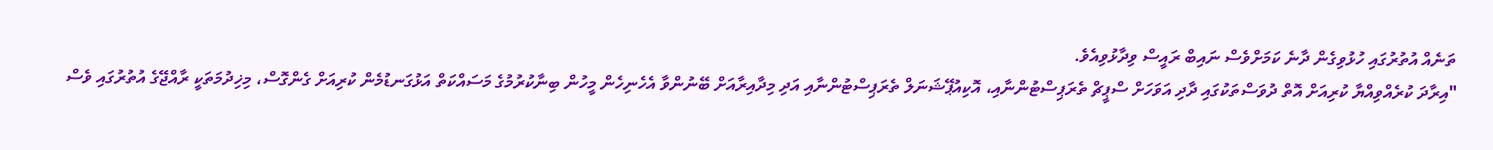ތަނެއް އުތުރުގައި ހުޅުވިގެން ދާނެ ކަމަށްވެސް ނައިބް ރައީސް ވިދާޅުވިއެވެ.
"އިރާދަ ކުރެއްވިއްޔާ ކުރިއަށް އޮތް ދުވަސްތަކުގައި ދާދި އަވަހަށް ސްޕީޗް ތެރަޕިސްޓުންނާއި، އޮކިއުޕޭޝަނަލް ތެރަޕިސްޓުންނާއި އަދި މިދާއިރާއަށް ބޭނުންވާ އެހެނިހެން މީހުން ބިނާކުރުމުގެ މަސައްކަތް އަޅުގަނޑުމެން ކުރިއަށް ގެންގޮސް، މިޚިދުމަތަކީ ރާއްޖޭގެ އުތުރުގައި ވެސް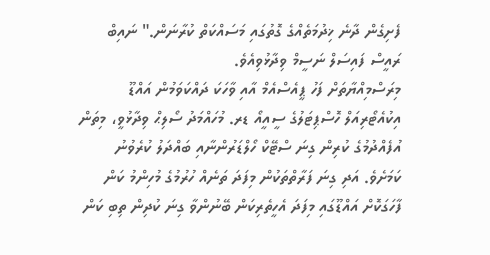ފެށިގެން ދާނެ ޚިދުމަތެއްގެ ގޮތުގައި މަސައްކަތް ކުރާނަން." ނައިބް ރައީސް ފައިސަލް ނަސީމް ވިދާޅުވިއެވެ.
މިރަސްމިއްޔާތަށް ފަހު ޕީއެސްއެމް އާއި ވާހަކަ ދައްކަވަމުން އައްޑޫ އިކުއެޓޯރިއަލް ހޮސްޕިޓަލުގެ ސީއީއޯ ޑރ. މުހައްމަދު ސޯލިޙް ވިދާޅުވީ، މިތަން އުފެއްދުމުގެ ކުރިން ގިނަ ސްޓޭކް ހޯލްޑަރުންނާއި ބައްދަލު ކުރެވުނު ކަމަށެވެ. އަދި ގިނަ ފަރާތްތަކުން މިފަދަ ތަނެއް ހުރުމުގެ މުހިންމު ކަން ފާހަގަކޮށް އައްޑޫގައި މިފަދަ އެހީތެރިކަން ބޭނުންވާ ގިނަ ކުދިން ތިބި ކަން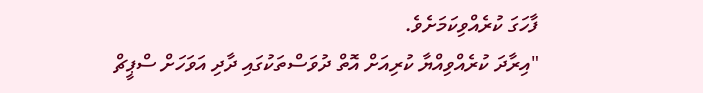ފާހަގަ ކުރެއްވިކަމަށެވެ.
"އިރާދަ ކުރެއްވިއްޔާ ކުރިއަށް އޮތް ދުވަސްތަކުގައި ދާދި އަވަހަށް ސްޕީޗް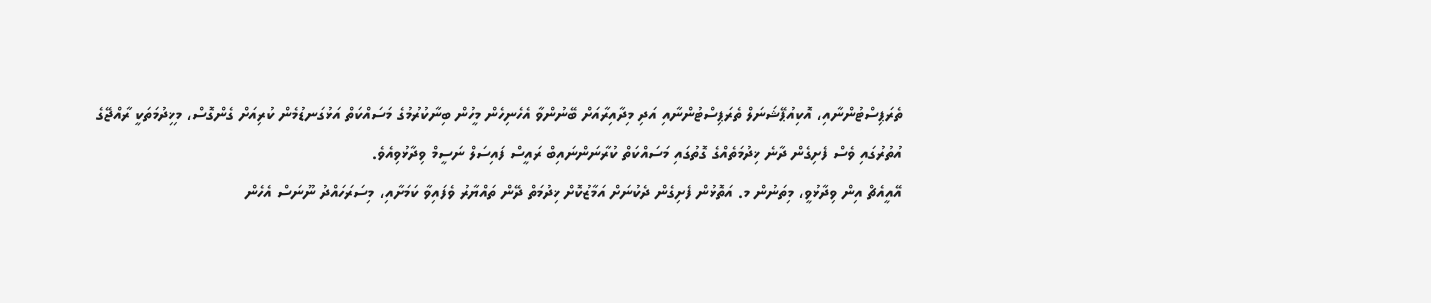ތެރަޕިސްޓުންނާއި، އޮކިއުޕޭޝަނަލް ތެރަޕިސްޓުންނާއި އަދި މިދާއިރާއަށް ބޭނުންވާ އެހެނިހެން މީހުން ބިނާކުރުމުގެ މަސައްކަތް އަޅުގަނޑުމެން ކުރިއަށް ގެންގޮސް، މިޚިދުމަތަކީ ރާއްޖޭގެ އުތުރުގައި ވެސް ފެށިގެން ދާނެ ޚިދުމަތެއްގެ ގޮތުގައި މަސައްކަތް ކުރާނަންނައިބް ރައީސް ފައިސަލް ނަސީމް ވިދާޅުވިއެވެ.
އޭއީއެޗް އިން ވިދާޅުވީ، މިތަނުން މ. އަތޮޅުން ފެށިގެން ދެކުނަށް އަމާޒުކޮށް ޚިދުމަތް ދޭން ތައްޔާރު ވެފައިވާ ކަމަށާއި، މިސަރަހައްދު ނޫނަސް އެހެން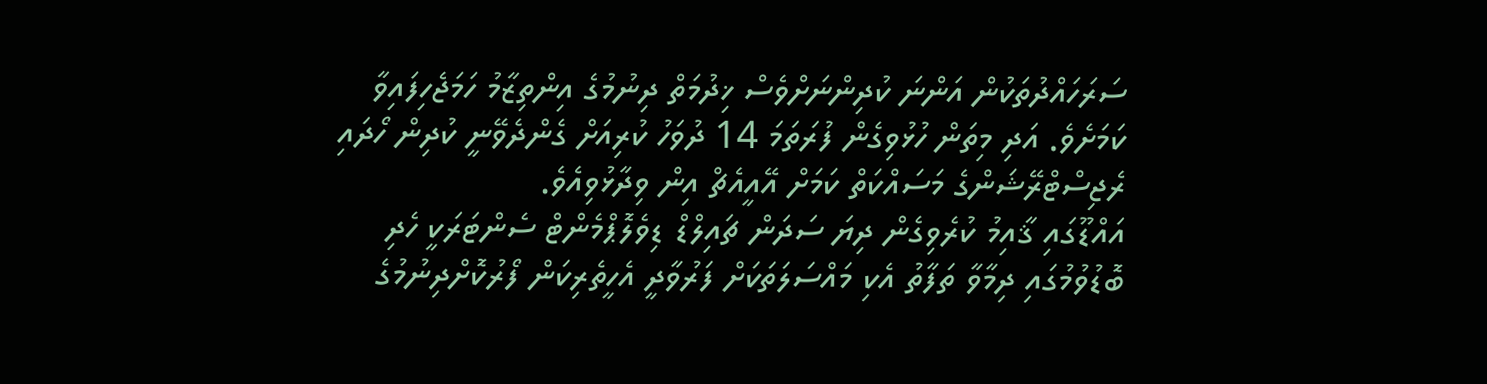ސަރަހައްދުތަކުން އަންނަ ކުދިންނަށްވެސް ޚިދުމަތް ދިނުމުގެ އިންތިޒާމު ހަމަޖެހިފައިވާ ކަމަށެވެ. އަދި މިތަން ހުޅުވިގެން ފުރަތަމަ 14 ދުވަހު ކުރިއަށް ގެންދެވޭނީ ކުދިން ހޯދައި ރެޖިސްޓްރޭޝަންގެ މަސައްކަތް ކަމަށް އޭއީއެޗް އިން ވިދާޅުވިއެވެ.
އައްޑޫގައި ޤާއިމު ކުރެވިގެން ދިޔަ ސަދަން ޗައިލްޑް ޑިވެލޮޕްމެންޓް ސެންޓަރަކީ ހެދި ބޮޑުވުމުގައި ދިމާވާ ތަފާތު އެކި މައްސަލަތަކަށް ފަރުވާދީ އެހީތެރިކަން ފޯރުކޮށްދިނުމުގެ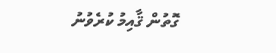ގޮތުން ޤާއިމު ކުރެވުނު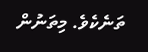ތަނެކެވެ. މިތަނުން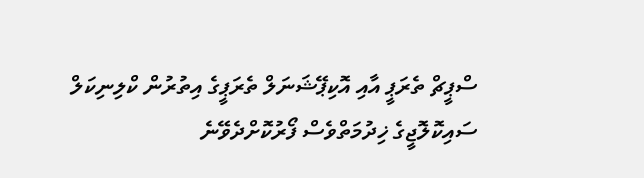ސްޕީޗް ތެރަޕީ އާއި އޮކިޕޭޝަނަލް ތެރަޕީގެ އިތުރުން ކްލިނިކަލް ސައިކޮލޮޖީގެ ޚިދުމަތްވެސް ފޯރުކޮށްދެވޭނެ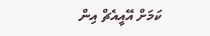ކަމަށް އޭއީއެޗް އިން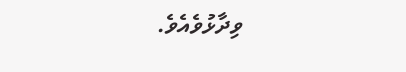ވިދާޅުވެއެވެ.